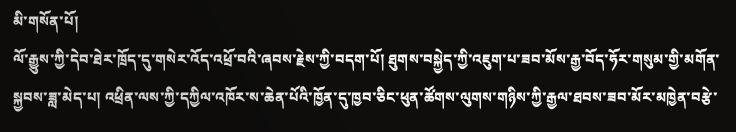མི་གསོན་པོ།
ལོ་རྒྱུས་ཀྱི་དེབ་ཐེར་ཁྲོད་དུ་གསེར་འོད་འཕྲོ་བའི་ཞབས་རྗེས་ཀྱི་བདག་པོ། ཐུགས་བསྐྱེད་ཀྱི་འཇུག་པ་ཟབ་མོས་རྒྱ་བོད་ཧོར་གསུམ་གྱི་མགོན་སྐྱབས་ཟླ་མེད་པ། འཕྲིན་ལས་ཀྱི་དཀྱིལ་འཁོར་ས་ཆེན་པོའི་ཁྱོན་དུ་ཁྱབ་ཅིང་ཕུན་ཚོགས་ལུགས་གཉིས་ཀྱི་རྒྱལ་ཐབས་ཟབ་མོར་མཁྱེན་བརྩེ་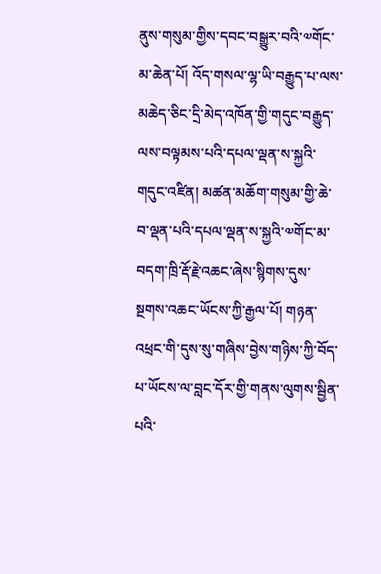ནུས་གསུམ་གྱིས་དབང་བསྒྱུར་བའི་༧གོང་མ་ཆེན་པོ། འོད་གསལ་ལྷ་ཡི་བརྒྱུད་པ་ལས་མཆེད་ཅིང་དྲི་མེད་འཁོན་གྱི་གདུང་བརྒྱུད་ལས་བལྟམས་པའི་དཔལ་ལྡན་ས་སྐྱའི་གདུང་འཛིན། མཚན་མཆོག་གསུམ་གྱི་ཆེ་བ་ལྡན་པའི་དཔལ་ལྡན་ས་སྐྱའི་༧གོང་མ་བདག་ཁྲི་རྡོ་རྗེ་འཆང་ཞེས་སྙིགས་དུས་སྔགས་འཆང་ཡོངས་ཀྱི་རྒྱལ་པོ། གཉན་འཕྲང་གི་དུས་སུ་གཞིས་བྱེས་གཉིས་ཀྱི་བོད་པ་ཡོངས་ལ་བླང་དོར་གྱི་གནས་ལུགས་སྦྱིན་པའི་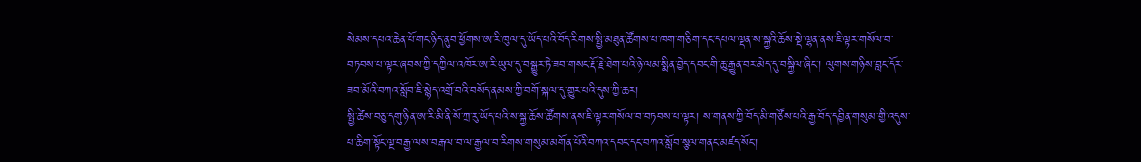སེམས་དཔའ་ཆེན་པོ་གང་ཉིད་ནུབ་ཕྱོགས་ཨ་རི་ཁུལ་དུ་ཡོད་པའི་བོད་རིགས་སྤྱི་མཐུན་ཚོགས་པ་ཁག་གཅིག་དང་དཔལ་ལྡན་ས་སྐྱའི་ཆོས་སྡེ་ལྷན་ནས་ཇི་ལྟར་གསོལ་བ་བཏབས་པ་ལྟར་ཞབས་ཀྱི་དཀྱིལ་འཁོར་ཨ་རི་ཡུལ་དུ་བསྒྱུར་ཏེ་ཟབ་གསང་རྡོ་རྗེ་ཐེག་པའི་ཉེ་ལམ་སྨིན་བྱེད་དབང་གི་ཆུ་རྒྱུན་བར་མེད་དུ་བསྐྱིལ་ཞིང་། ལུགས་གཉིས་བླང་དོར་ཟབ་མོའི་བཀའ་སློབ་ཇི་སྙེད་འགྲོ་བའི་བསོད་ནམས་ཀྱི་བགོ་སྐལ་དུ་གྱུར་པའི་དུས་ཀྱི་ཆར།
སྤྱི་ཚེས་བཅུ་དགུ་ཉིན་ཨ་རི་མི་ནི་སོ་ཀྲ་རུ་ཡོད་པའི་ས་སྐྱ་ཆོས་ཚོགས་ནས་ཇི་ལྟར་གསོལ་བ་བཏབས་པ་ལྟར། ས་གནས་ཀྱི་བོད་མི་གཙོས་པའི་རྒྱ་བོད་དབྱིན་གསུམ་གྱི་འདུས་པ་ཆིག་སྟོང་ལྔ་བརྒྱ་ལས་བརྒལ་བ་ལ་རྒྱལ་བ་རིགས་གསུམ་མགོན་པོའི་བཀའ་དབང་དང་བཀའ་སློབ་སྩལ་གནང་མཛད་སོང་།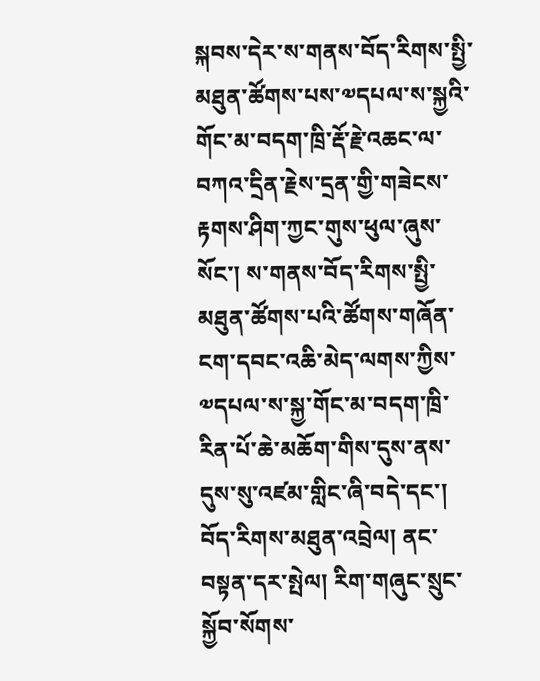སྐབས་དེར་ས་གནས་བོད་རིགས་སྤྱི་མཐུན་ཚོགས་པས་༧དཔལ་ས་སྐྱའི་གོང་མ་བདག་ཁྲི་རྡོ་རྗེ་འཆང་ལ་བཀའ་དྲིན་རྗེས་དྲན་གྱི་གཟེངས་རྟགས་ཤིག་ཀྱང་གུས་ཕུལ་ཞུས་སོང་། ས་གནས་བོད་རིགས་སྤྱི་མཐུན་ཚོགས་པའི་ཚོགས་གཞོན་ངག་དབང་འཆི་མེད་ལགས་ཀྱིས་༧དཔལ་ས་སྐྱ་གོང་མ་བདག་ཁྲི་རིན་པོ་ཆེ་མཆོག་གིས་དུས་ནས་དུས་སུ་འཛམ་གླིང་ཞི་བདེ་དང་། བོད་རིགས་མཐུན་འབྲེལ། ནང་བསྟན་དར་སྤེལ། རིག་གཞུང་སྲུང་སྐྱོབ་སོགས་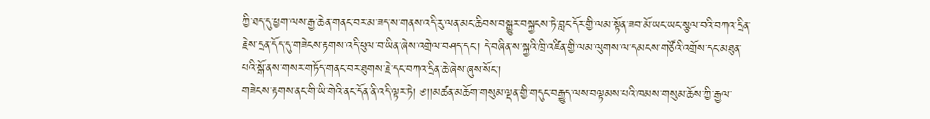ཀྱི་ཐད་དུ་ཕྱག་ལས་རྒྱ་ཆེན་གནང་བར་མ་ཟད་ས་གནས་འདི་རུ་ལན་མང་ཆིབས་བསྒྱུར་བསྐྱངས་ཏེ་བླང་དོར་གྱི་ལམ་སྟོན་ཟབ་མོ་ཡང་ཡང་སྩལ་བའི་བཀའ་དྲིན་རྗེས་དྲན་དོད་དུ་གཟེངས་རྟགས་འདི་ཕུལ་བ་ཡིན་ཞེས་འགྲེལ་བཤད་དང་། དེ་བཞིན་ས་སྐྱའི་ཁྲི་འཛིན་གྱི་ལམ་ལུགས་ལ་དམངས་གཙོའི་འགྲོས་དང་མཐུན་པའི་སྒོ་ནས་གསར་གཏོད་གནང་བར་ཐུགས་རྗེ་དང་བཀའ་དྲིན་ཆེ་ཞེས་ཞུས་སོང་།
གཟེངས་རྟགས་ནང་གི་ཡི་གེའི་ནང་དོན་ནི་འདི་ལྟར་ཏེ། ༅།།མཚན་མཆོག་གསུམ་ལྡན་གྱི་གདུང་བརྒྱུད་ལས་བལྟམས་པའི་ཁམས་གསུམ་ཆོས་ཀྱི་རྒྱལ་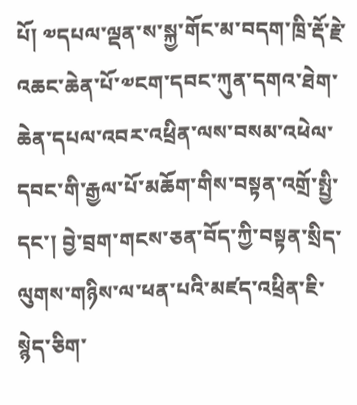པོ། ༧དཔལ་ལྡན་ས་སྐྱ་གོང་མ་བདག་ཁྲི་རྡོ་རྗེ་འཆང་ཆེན་པོ་༧ངག་དབང་ཀུན་དགའ་ཐེག་ཆེན་དཔལ་འབར་འཕྲིན་ལས་བསམ་འཕེལ་དབང་གི་རྒྱལ་པོ་མཆོག་གིས་བསྟན་འགྲོ་སྤྱི་དང་། བྱེ་བྲག་གངས་ཅན་བོད་ཀྱི་བསྟན་སྲིད་ལུགས་གཉིས་ལ་ཕན་པའི་མཛད་འཕྲིན་ཇི་སྙེད་ཅིག་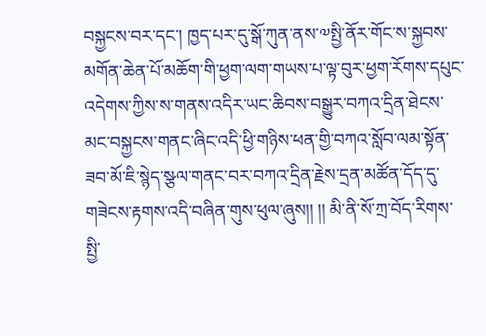བསྐྱངས་བར་དང་། ཁྱད་པར་དུ་སྒོ་ཀུན་ནས་༧སྤྱི་ནོར་གོང་ས་སྐྱབས་མགོན་ཆེན་པོ་མཆོག་གི་ཕྱག་ལག་གཡས་པ་ལྟ་བུར་ཕྱག་རོགས་དཔུང་འདེགས་ཀྱིས་ས་གནས་འདིར་ཡང་ཆིབས་བསྒྱུར་བཀའ་དྲིན་ཐེངས་མང་བསྐྱངས་གནང་ཞིང་འདི་ཕྱི་གཉིས་ཕན་གྱི་བཀའ་སློབ་ལམ་སྟོན་ཟབ་མོ་ཇི་སྙེད་སྩལ་གནང་བར་བཀའ་དྲིན་རྗེས་དྲན་མཚོན་དོད་དུ་གཟེངས་རྟགས་འདི་བཞིན་གུས་ཕུལ་ཞུས།། །། མི་ནི་སོ་ཀྲ་བོད་རིགས་སྤྱི་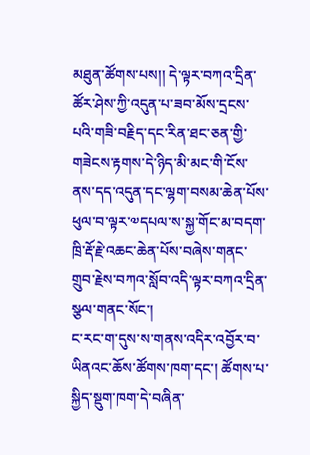མཐུན་ཚོགས་པས།། དེ་ལྟར་བཀའ་དྲིན་ཚོར་ཤེས་ཀྱི་འདུན་པ་ཟབ་མོས་དྲངས་པའི་གཟི་བརྗིད་དང་རིན་ཐང་ཅན་གྱི་གཟེངས་རྟགས་དེ་ཉིད་མི་མང་གི་ངོས་ནས་དད་འདུན་དང་ལྷག་བསམ་ཆེན་པོས་ཕུལ་བ་ལྟར་༧དཔལ་ས་སྐྱ་གོང་མ་བདག་ཁྲི་རྡོ་རྗེ་འཆང་ཆེན་པོས་བཞེས་གནང་གྲུབ་རྗེས་བཀའ་སློབ་འདི་ལྟར་བཀའ་དྲིན་སྩལ་གནང་སོང་།
ང་རང་ག་དུས་ས་གནས་འདིར་འབྱོར་བ་ཡིནའང་ཆོས་ཚོགས་ཁག་དང་། ཚོགས་པ་སྐྱིད་སྡུག་ཁག་དེ་བཞིན་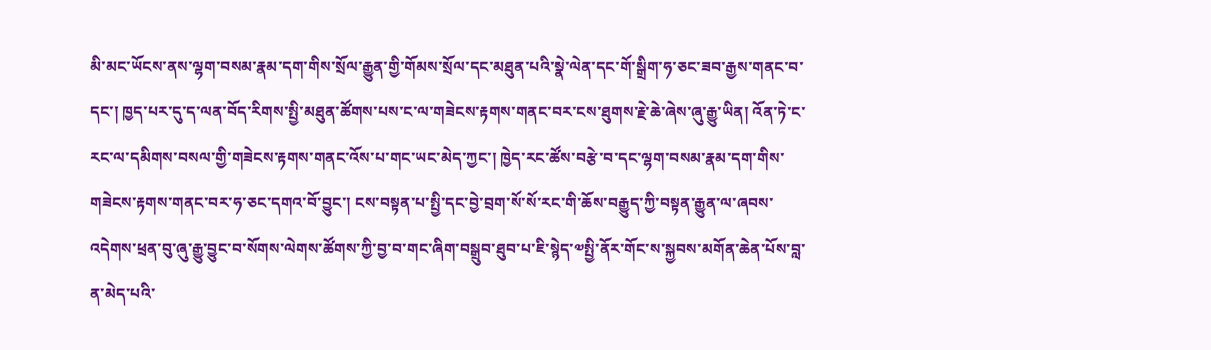མི་མང་ཡོངས་ནས་ལྷག་བསམ་རྣམ་དག་གིས་སྲོལ་རྒྱུན་གྱི་གོམས་སྲོལ་དང་མཐུན་པའི་སྣེ་ལེན་དང་གོ་སྒྲིག་ཧ་ཅང་ཟབ་རྒྱས་གནང་བ་དང་། ཁྱད་པར་དུ་ད་ལན་བོད་རིགས་སྤྱི་མཐུན་ཚོགས་པས་ང་ལ་གཟེངས་རྟགས་གནང་བར་ངས་ཐུགས་རྗེ་ཆེ་ཞེས་ཞུ་རྒྱུ་ཡིན། འོན་ཏེ་ང་རང་ལ་དམིགས་བསལ་གྱི་གཟེངས་རྟགས་གནང་འོས་པ་གང་ཡང་མེད་ཀྱང་། ཁྱེད་རང་ཚོས་བརྩེ་བ་དང་ལྷག་བསམ་རྣམ་དག་གིས་གཟེངས་རྟགས་གནང་བར་ཧ་ཅང་དགའ་བོ་བྱུང་། ངས་བསྟན་པ་སྤྱི་དང་བྱེ་བྲག་སོ་སོ་རང་གི་ཆོས་བརྒྱུད་ཀྱི་བསྟན་རྒྱུན་ལ་ཞབས་འདེགས་ཕྲན་བུ་ཞུ་རྒྱུ་བྱུང་བ་སོགས་ལེགས་ཚོགས་ཀྱི་བྱ་བ་གང་ཞིག་བསྒྲུབ་ཐུབ་པ་ཇི་སྙེད་༧སྤྱི་ནོར་གོང་ས་སྐྱབས་མགོན་ཆེན་པོས་བླ་ན་མེད་པའི་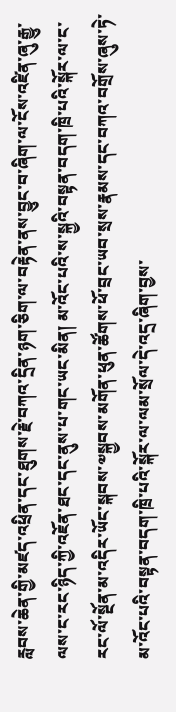རླབས་ཆེན་གྱི་མཛད་འཕྲིན་དང་ཐུགས་རྗེ་བཀའ་དྲིན་ཉག་ཅིག་ལ་བརྟེན་ནས་བྱུང་བ་ཞིག་ལ་ངོས་འཛིན་ཞུ་རྒྱུ་ལས་ང་རང་ཉིད་ཀྱི་འཇོན་ཐང་དང་ནུས་པ་གང་ཡང་མིན། མ་འོང་པའི་ས་སྐྱའི་བསྟན་བདག་ཁྲི་པའི་སྐོར་ལ་ང་རང་ལོ་སྔོན་མ་འདིར་ཡོང་སྐབས་༧སྐྱབས་མགོན་ཕུན་ཚོགས་ཕོ་བྲང་ཡབ་སྲས་རྣམས་དང་བཀའ་བགྲོས་ཞུས་ཏེ་མ་འོང་པའི་བསྟན་བདག་ཁྲི་པའི་སྐོར་ལ་ལམ་སྲོལ་དེ་འདྲ་ཞིག་བྱས་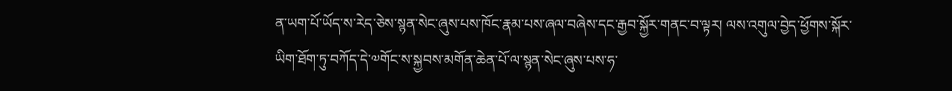ན་ཡག་པོ་ཡོད་ས་རེད་ཅེས་སྙན་སེང་ཞུས་པས་ཁོང་རྣམ་པས་ཞལ་བཞེས་དང་རྒྱབ་སྐྱོར་གནང་བ་ལྟར། ལས་འགུལ་བྱེད་ཕྱོགས་སྐོར་ཡིག་ཐོག་ཏུ་བཀོད་དེ་༧གོང་ས་སྐྱབས་མགོན་ཆེན་པོ་ལ་སྙན་སེང་ཞུས་པས་ཧ་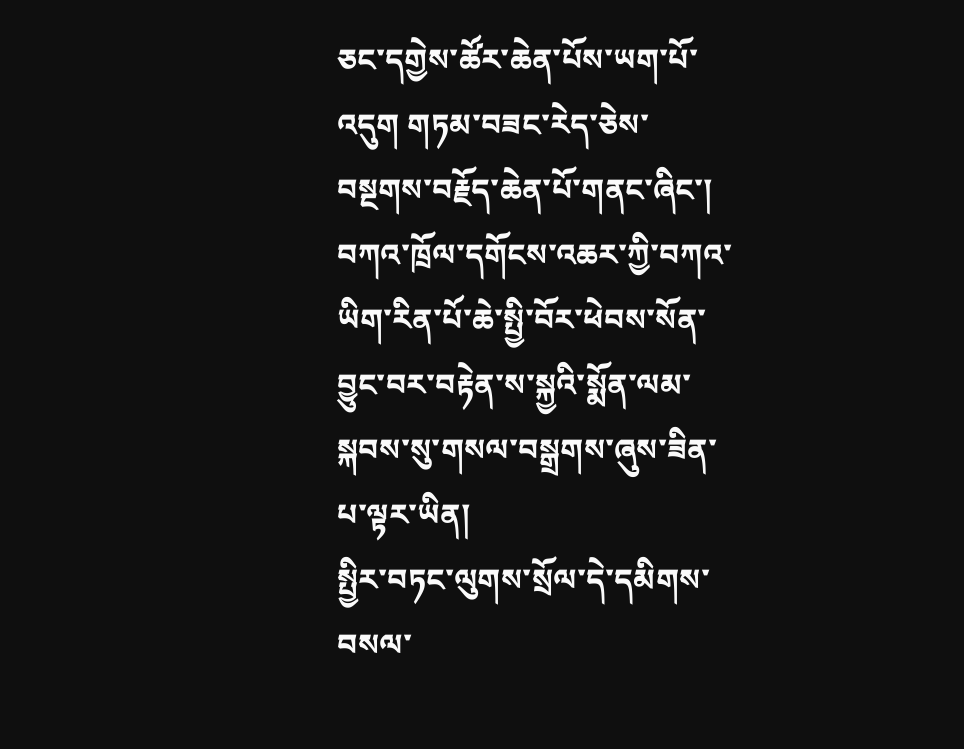ཅང་དགྱེས་ཚོར་ཆེན་པོས་ཡག་པོ་འདུག གཏམ་བཟང་རེད་ཅེས་བསྔགས་བརྗོད་ཆེན་པོ་གནང་ཞིང་། བཀའ་ཁྲོལ་དགོངས་འཆར་ཀྱི་བཀའ་ཡིག་རིན་པོ་ཆེ་སྤྱི་བོར་ཕེབས་སོན་བྱུང་བར་བརྟེན་ས་སྐྱའི་སྨོན་ལམ་སྐབས་སུ་གསལ་བསྒྲགས་ཞུས་ཟིན་པ་ལྟར་ཡིན།
སྤྱིར་བཏང་ལུགས་སྲོལ་དེ་དམིགས་བསལ་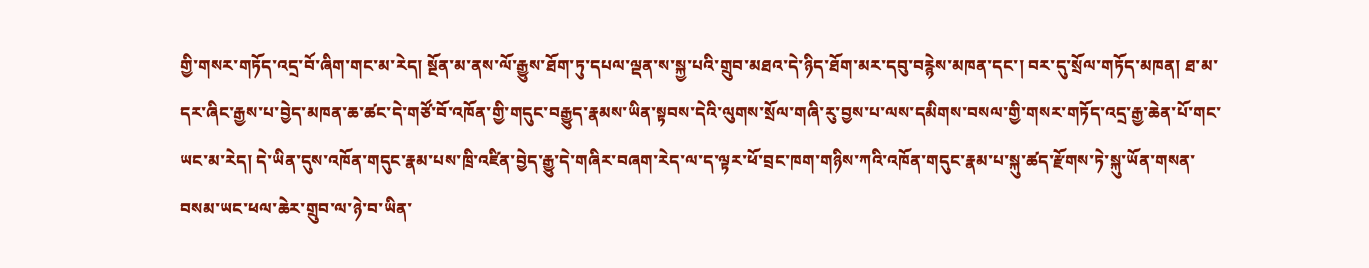གྱི་གསར་གཏོད་འདྲ་བོ་ཞིག་གང་མ་རེད། སྔོན་མ་ནས་ལོ་རྒྱུས་ཐོག་ཏུ་དཔལ་ལྡན་ས་སྐྱ་པའི་གྲུབ་མཐའ་དེ་ཉིད་ཐོག་མར་དབུ་བརྙེས་མཁན་དང་། བར་དུ་སྲོལ་གཏོད་མཁན། ཐ་མ་དར་ཞིང་རྒྱས་པ་བྱེད་མཁན་ཆ་ཚང་དེ་གཙོ་བོ་འཁོན་གྱི་གདུང་བརྒྱུད་རྣམས་ཡིན་སྟབས་དེའི་ལུགས་སྲོལ་གཞི་རུ་བྱས་པ་ལས་དམིགས་བསལ་གྱི་གསར་གཏོད་འདྲ་རྒྱ་ཆེན་པོ་གང་ཡང་མ་རེད། དེ་ཡིན་དུས་འཁོན་གདུང་རྣམ་པས་ཁྲི་འཛིན་བྱེད་རྒྱུ་དེ་གཞིར་བཞག་རེད་ལ་ད་ལྟར་ཕོ་བྲང་ཁག་གཉིས་ཀའི་འཁོན་གདུང་རྣམ་པ་སྐུ་ཚད་རྫོགས་ཏེ་སྐུ་ཡོན་གསན་བསམ་ཡང་ཕལ་ཆེར་གྲུབ་ལ་ཉེ་བ་ཡིན་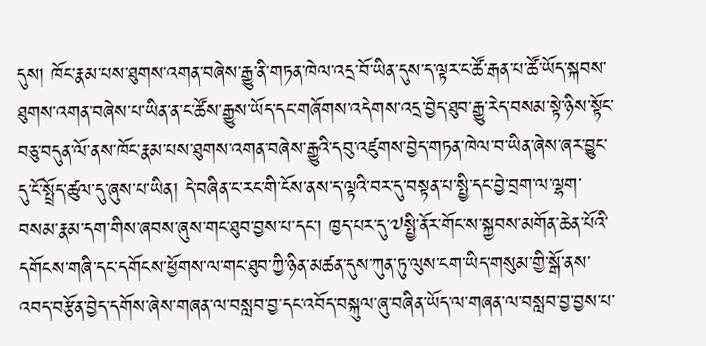དུས། ཁོང་རྣམ་པས་ཐུགས་འགན་བཞེས་རྒྱུ་ནི་གཏན་ཁེལ་འདྲ་བོ་ཡིན་དུས་ད་ལྟར་ང་ཚོ་རྒན་པ་ཚོ་ཡོད་སྐབས་ཐུགས་འགན་བཞེས་པ་ཡིན་ན་ང་ཚོས་རྒྱུས་ཡོད་དང་གཞོགས་འདེགས་འདྲ་བྱེད་ཐུབ་རྒྱུ་རེད་བསམ་སྟེ་ཉིས་སྟོང་བཅུ་བདུན་ལོ་ནས་ཁོང་རྣམ་པས་ཐུགས་འགན་བཞེས་རྒྱུའི་དབུ་འཛུགས་བྱེད་གཏན་ཁེལ་བ་ཡིན་ཞེས་ཞར་བྱུང་དུ་ངོ་སྤྲོད་ཚུལ་དུ་ཞུས་པ་ཡིན། དེ་བཞིན་ང་རང་གི་ངོས་ནས་ད་ལྟའི་བར་དུ་བསྟན་པ་སྤྱི་དང་བྱེ་བྲག་ལ་ལྷག་བསམ་རྣམ་དག་གིས་ཞབས་ཞུས་གང་ཐུབ་བྱས་པ་དང་། ཁྱད་པར་དུ་༧སྤྱི་ནོར་གོང་ས་སྐྱབས་མགོན་ཆེན་པོའི་དགོངས་གཞི་དང་དགོངས་ཕྱོགས་ལ་གང་ཐུབ་ཀྱི་ཉིན་མཚན་དུས་ཀུན་ཏུ་ལུས་ངག་ཡིད་གསུམ་གྱི་སྒོ་ནས་འབད་བརྩོན་བྱེད་དགོས་ཞེས་གཞན་ལ་བསླབ་བྱ་དང་འབོད་བསྐུལ་ཞུ་བཞིན་ཡོད་ལ་གཞན་ལ་བསླབ་བྱ་བྱས་པ་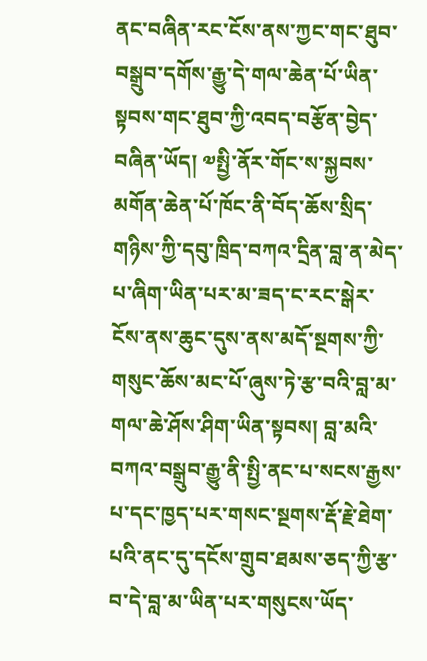ནང་བཞིན་རང་ངོས་ནས་ཀྱང་གང་ཐུབ་བསྒྲུབ་དགོས་རྒྱུ་དེ་གལ་ཆེན་པོ་ཡིན་སྟབས་གང་ཐུབ་ཀྱི་འབད་བརྩོན་བྱེད་བཞིན་ཡོད། ༧སྤྱི་ནོར་གོང་ས་སྐྱབས་མགོན་ཆེན་པོ་ཁོང་ནི་བོད་ཆོས་སྲིད་གཉིས་ཀྱི་དབུ་ཁྲིད་བཀའ་དྲིན་བླ་ན་མེད་པ་ཞིག་ཡིན་པར་མ་ཟད་ང་རང་སྒེར་ངོས་ནས་ཆུང་དུས་ནས་མདོ་སྔགས་ཀྱི་གསུང་ཆོས་མང་པོ་ཞུས་ཏེ་རྩ་བའི་བླ་མ་གལ་ཆེ་ཤོས་ཤིག་ཡིན་སྟབས། བླ་མའི་བཀའ་བསྒྲུབ་རྒྱུ་ནི་སྤྱི་ནང་པ་སངས་རྒྱས་པ་དང་ཁྱད་པར་གསང་སྔགས་རྡོ་རྗེ་ཐེག་པའི་ནང་དུ་དངོས་གྲུབ་ཐམས་ཅད་ཀྱི་རྩ་བ་དེ་བླ་མ་ཡིན་པར་གསུངས་ཡོད་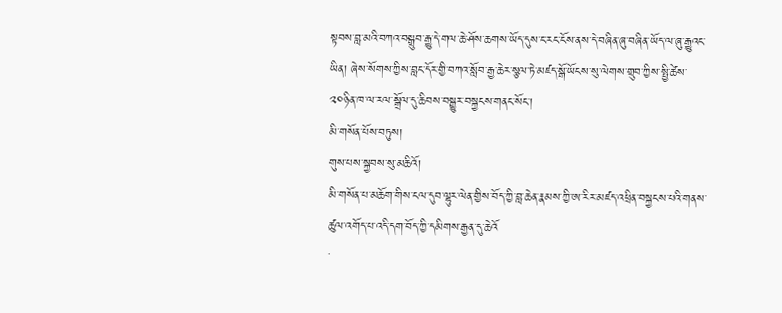སྟབས་བླ་མའི་བཀའ་བསྒྲུབ་རྒྱུ་དེ་གལ་ཆེ་ཤོས་ཆགས་ཡོད་དུས་ང་རང་ངོས་ནས་དེ་བཞིན་ཞུ་བཞིན་ཡོད་ལ་ཞུ་རྒྱུའང་ཡིན། ཞེས་སོགས་ཀྱིས་བླང་དོར་གྱི་བཀའ་སློབ་རྒྱ་ཆེར་སྩལ་ཏེ་མཛད་སྒོ་ཡོངས་སུ་ལེགས་གྲུབ་ཀྱིས་སྤྱི་ཚེས་༢༠ཉིན་ཁ་ལ་རལ་སྒྲོལ་དུ་ཆིབས་བསྒྱུར་བསྐྱངས་གནང་སོང་།
མི་གསོན་པོས་བཏུས།
གུས་པས་སྐྱབས་སུ་མཆིའོ།
མི་གསོན་པ་མཆོག་གིས་ངལ་དུབ་ལྷུར་ལེན་གྱིས་བོད་ཀྱི་བླ་ཆེན་རྣམས་ཀྱི་ཨ་རིར་མཛད་འཕྲིན་བསྐྱངས་པའི་གནས་ཚུལ་འགོད་པ་འདི་དག་བོད་ཀྱི་དམིགས་རྒྱན་དུ་ཆེའོ
་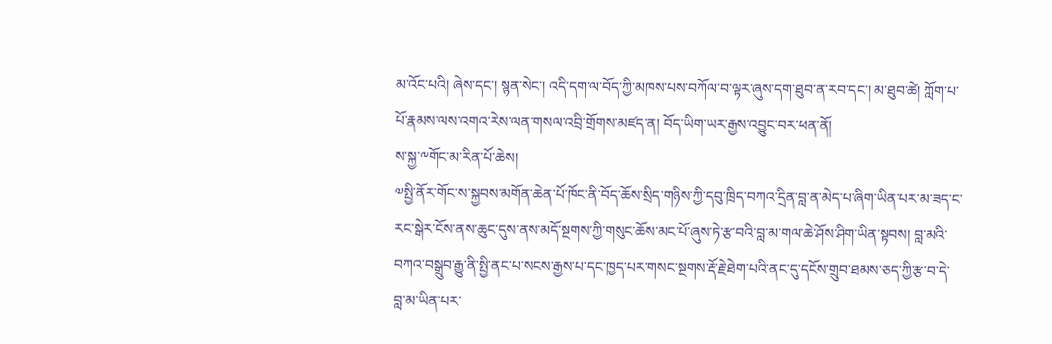མ་འོང་པའི། ཞེས་དང་། སྙན་སེང་། འདི་དག་ལ་བོད་ཀྱི་མཁས་པས་བཀོལ་བ་ལྟར་ཞུས་དག་ཐུབ་ན་རབ་དང་། མ་ཐུབ་ཚེ། ཀློག་པ་པོ་རྣམས་ལས་འགའ་རེས་ལན་གསལ་འབྲི་གྲོགས་མཛད་ན། བོད་ཡིག་ཡར་རྒྱས་འབྱུང་བར་ཕན་ནོ།
ས་སྐྱ་༸གོང་མ་རིན་པོ་ཆེས།
༧སྤྱི་ནོར་གོང་ས་སྐྱབས་མགོན་ཆེན་པོ་ཁོང་ནི་བོད་ཆོས་སྲིད་གཉིས་ཀྱི་དབུ་ཁྲིད་བཀའ་དྲིན་བླ་ན་མེད་པ་ཞིག་ཡིན་པར་མ་ཟད་ང་རང་སྒེར་ངོས་ནས་ཆུང་དུས་ནས་མདོ་སྔགས་ཀྱི་གསུང་ཆོས་མང་པོ་ཞུས་ཏེ་རྩ་བའི་བླ་མ་གལ་ཆེ་ཤོས་ཤིག་ཡིན་སྟབས། བླ་མའི་བཀའ་བསྒྲུབ་རྒྱུ་ནི་སྤྱི་ནང་པ་སངས་རྒྱས་པ་དང་ཁྱད་པར་གསང་སྔགས་རྡོ་རྗེ་ཐེག་པའི་ནང་དུ་དངོས་གྲུབ་ཐམས་ཅད་ཀྱི་རྩ་བ་དེ་བླ་མ་ཡིན་པར་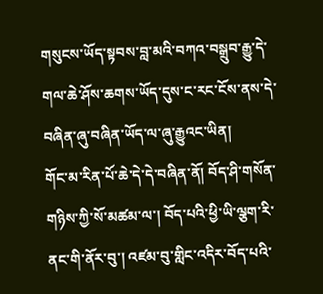གསུངས་ཡོད་སྟབས་བླ་མའི་བཀའ་བསྒྲུབ་རྒྱུ་དེ་གལ་ཆེ་ཤོས་ཆགས་ཡོད་དུས་ང་རང་ངོས་ནས་དེ་བཞིན་ཞུ་བཞིན་ཡོད་ལ་ཞུ་རྒྱུའང་ཡིན།
གོང་མ་རིན་པོ་ཆེ་དེ་དེ་བཞིན་ནོ། བོད་ཤི་གསོན་གཉིས་ཀྱི་སོ་མཚམ་ལ་། བོད་པའི་ཕྱི་ཡི་ལྕག་རི་ནང་གི་ནོར་བུ་། འཛམ་བུ་གླིང་འདིར་བོད་པའི་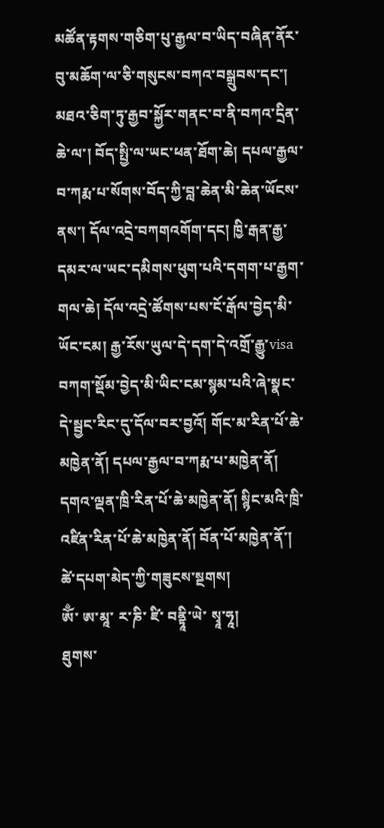མཚོན་རྟགས་གཅིག་པུ་རྒྱལ་བ་ཡིད་བཞིན་ནོར་བུ་མཆོག་ལ་ཅི་གསུངས་བཀའ་བསྒྲུབས་དང་། མཐའ་ཅིག་ཏུ་རྒྱབ་སྐྱོར་གནང་བ་ནི་བཀའ་དྲིན་ཆེ་ལ་། བོད་སྤྱི་ལ་ཡང་ཕན་ཐོག་ཆེ། དཔལ་རྒྱལ་བ་ཀརྨ་པ་སོགས་བོད་ཀྱི་བླ་ཆེན་མི་ཆེན་ཡོངས་ནས་། དོལ་འདྲེ་བཀགའགོག་དང། ཁྱི་རྒན་རྒྱ་དམར་ལ་ཡང་དམིགས་ཕུག་པའི་དགག་པ་རྒྱག་གལ་ཆེ། དོལ་འདྲེ་ཚོགས་པས་ངོ་རྒོལ་བྱེད་མི་ཡོང་ངམ། རྒྱ་རོས་ཡུལ་དེ་དག་དེ་འགྲོ་རྒྱུ་visa བཀག་སྡོམ་བྱེད་མི་ཡིང་ངམ་སྙམ་པའི་ཞེ་སྣང་དེ་སྦྱང་རིང་དུ་དོལ་བར་བྱའོ། གོང་མ་རིན་པོ་ཆེ་མཁྱེན་ནོ། དཔལ་རྒྱལ་བ་ཀརྨ་པ་མཁྱེན་ནོ། དགའ་ལྡན་ཁྲི་རིན་པོ་ཆེ་མཁྱེན་ནོ། སྙིང་མའི་ཁྲི་འཛིན་རིན་པོ་ཆེ་མཁྱེན་ནོ། བོན་པོ་མཁྱེན་ནོ་།
ཚེ་དཔག་མེད་ཀྱི་གཟུངས་སྔགས།
ཨོྃ་ ཨ་མཱ་ ར་ཎི་ ཛི་ བནྟཱི་ཡེ་ སྭཱ་ཧཱ།
ཐུགས་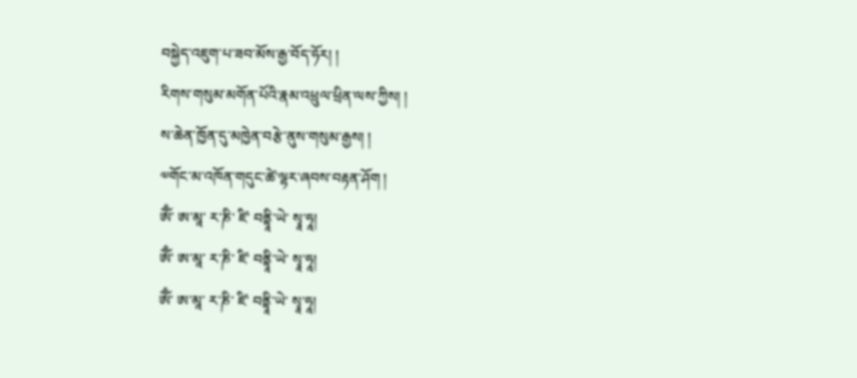བསྐྱེད་འཇུག་པ་ཟབ་མོས་རྒྱ་བོད་ཧོར། །
རིགས་གསུམ་མགོན་པོའི་རྣམ་འཕྲུལ་ཕྲིན་ལས་ཀྱིས། །
ས་ཆེན་ཁྱོན་དུ་མཁྱེན་བརྩེ་ནུས་གསུམ་རྒྱས། །
༧གོང་མ་འཁོན་གདུང་ཚེ་ལྷར་ཞབས་བརྟན་ཤོག །
ཨོྃ་ ཨ་མཱ་ ར་ཎི་ ཛི་ བནྟཱི་ཡེ་ སྭཱ་ཧཱ།
ཨོྃ་ ཨ་མཱ་ ར་ཎི་ ཛི་ བནྟཱི་ཡེ་ སྭཱ་ཧཱ།
ཨོྃ་ ཨ་མཱ་ ར་ཎི་ ཛི་ བནྟཱི་ཡེ་ སྭཱ་ཧཱ།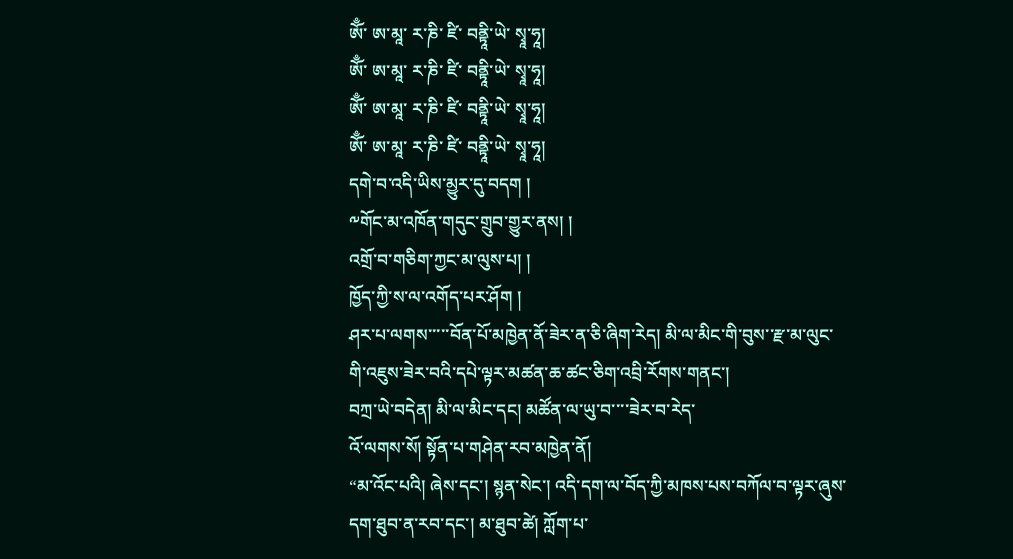ཨོྃ་ ཨ་མཱ་ ར་ཎི་ ཛི་ བནྟཱི་ཡེ་ སྭཱ་ཧཱ།
ཨོྃ་ ཨ་མཱ་ ར་ཎི་ ཛི་ བནྟཱི་ཡེ་ སྭཱ་ཧཱ།
ཨོྃ་ ཨ་མཱ་ ར་ཎི་ ཛི་ བནྟཱི་ཡེ་ སྭཱ་ཧཱ།
ཨོྃ་ ཨ་མཱ་ ར་ཎི་ ཛི་ བནྟཱི་ཡེ་ སྭཱ་ཧཱ།
དགེ་བ་འདི་ཡིས་མྱུར་དུ་བདག །
༸གོང་མ་འཁོན་གདུང་གྲུབ་གྱུར་ནས། །
འགྲོ་བ་གཅིག་ཀྱང་མ་ལུས་པ། །
ཁྱོད་ཀྱི་ས་ལ་འགོད་པར་ཤོག །
ཤར་པ་ལགས་་་་་བོན་པོ་མཁྱེན་ནོ་ཟེར་ན་ཅི་ཞིག་རེད། མི་ལ་མིང་གི་བུས་་རྫ་མ་ལུང་གི་འཇུས་ཟེར་བའི་དཔེ་ལྟར་མཚན་ཆ་ཚང་ཅིག་འབྲི་རོགས་གནང་།
བཀྲ་ཡེ་བདེན། མི་ལ་མིང་དང། མཚོན་ལ་ཡུ་བ་་་་ཟེར་བ་རེད་
འོ་ལགས་སོ། སྟོན་པ་གཤེན་རབ་མཁྱེན་ནོ།
“མ་འོང་པའི། ཞེས་དང་། སྙན་སེང་། འདི་དག་ལ་བོད་ཀྱི་མཁས་པས་བཀོལ་བ་ལྟར་ཞུས་དག་ཐུབ་ན་རབ་དང་། མ་ཐུབ་ཚེ། ཀློག་པ་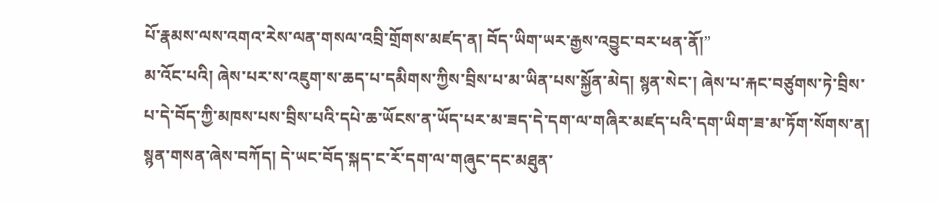པོ་རྣམས་ལས་འགའ་རེས་ལན་གསལ་འབྲི་གྲོགས་མཛད་ན། བོད་ཡིག་ཡར་རྒྱས་འབྱུང་བར་ཕན་ནོ།”
མ་འོང་པའི། ཞེས་པར་ས་འཇུག་ས་ཆད་པ་དམིགས་ཀྱིས་བྲིས་པ་མ་ཡིན་པས་སྐྱོན་མེད། སྙན་སེང་། ཞེས་པ་རྐང་བཙུགས་ཏེ་བྲིས་པ་དེ་བོད་ཀྱི་མཁས་པས་བྲིས་པའི་དཔེ་ཆ་ཡོངས་ན་ཡོད་པར་མ་ཟད་དེ་དག་ལ་གཞིར་མཛད་པའི་དག་ཡིག་ཟ་མ་ཏོག་སོགས་ན། སྙན་གསན་ཞེས་བཀོད། དེ་ཡང་བོད་སྐད་ང་རོ་དག་ལ་གཞུང་དང་མཐུན་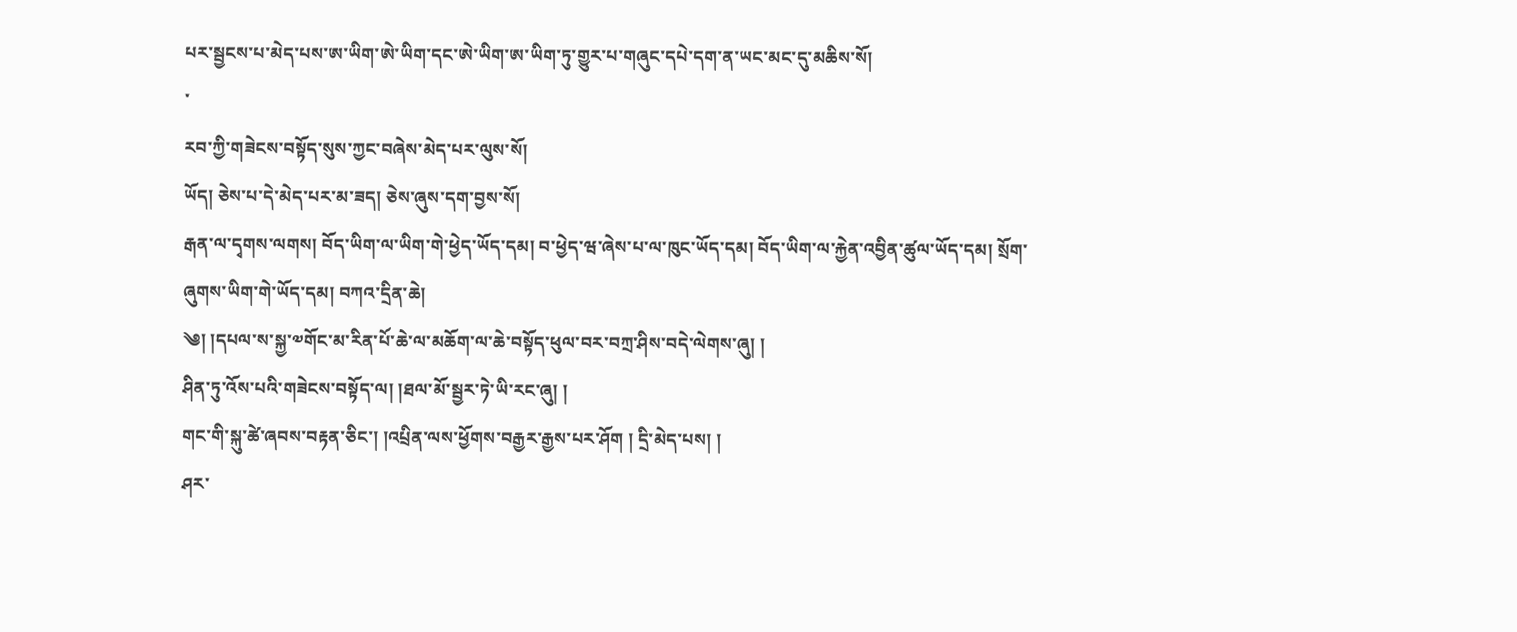པར་སྦྱངས་པ་མེད་པས་ཨ་ཡིག་ཨེ་ཡིག་དང་ཨེ་ཡིག་ཨ་ཡིག་ཏུ་གྱུར་པ་གཞུང་དཔེ་དག་ན་ཡང་མང་དུ་མཆིས་སོ།
་
རབ་ཀྱི་གཟེངས་བསྟོད་སུས་ཀྱང་བཞེས་མེད་པར་ལུས་སོ།
ཡོད། ཅེས་པ་དེ་མེད་པར་མ་ཟད། ཅེས་ཞུས་དག་བྱས་སོ།
རྒན་ལ་དྭགས་ལགས། བོད་ཡིག་ལ་ཡིག་གེ་ཕྱེད་ཡོད་དམ། བ་ཕྱེད་ཝ་ཞེས་པ་ལ་ཁུང་ཡོད་དམ། བོད་ཡིག་ལ་རྐྱེན་འབྱིན་ཚུལ་ཡོད་དམ། སྲོག་ཞུགས་ཡིག་གེ་ཡོད་དམ། བཀའ་དྲིན་ཆེ།
༄། །དཔལ་ས་སྐྱ་༧གོང་མ་རིན་པོ་ཆེ་ལ་མཆོག་ལ་ཆེ་བསྟོད་ཕུལ་བར་བཀྲ་ཤིས་བདེ་ལེགས་ཞུ། །
ཤིན་ཏུ་འོས་པའི་གཟེངས་བསྟོད་ལ། །ཐལ་མོ་སྦྱར་ཏེ་ཡི་རང་ཞུ། །
གང་གི་སྐུ་ཚེ་ཞབས་བརྟན་ཅིང་། །འཔྲིན་ལས་ཕྱོགས་བརྒྱར་རྒྱས་པར་ཤོག ། དྲི་མེད་པས། །
ཤར་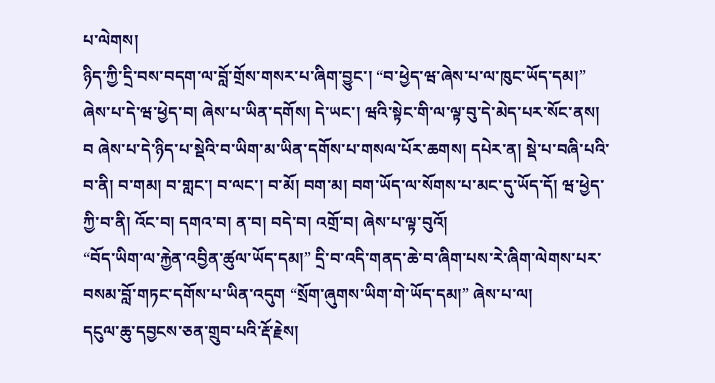པ་ལེགས།
ཉིད་ཀྱི་དྲི་བས་བདག་ལ་བློ་གྲོས་གསར་པ་ཞིག་བྱུང་། “བ་ཕྱེད་ཝ་ཞེས་པ་ལ་ཁུང་ཡོད་དམ།” ཞེས་པ་དེ་ཝ་ཕྱེད་བ། ཞེས་པ་ཡིན་དགོས། དེ་ཡང་། ཝའི་སྟེང་གི་ལ་ལྟ་བུ་དེ་མེད་པར་སོང་ནས། བ ཞེས་པ་དེ་ཉིད་པ་སྡེའི་བ་ཡིག་མ་ཡིན་དགོས་པ་གསལ་པོར་ཆགས། དཔེར་ན། སྡེ་པ་བཞི་པའི་བ་ནི། བ་གམ། བ་གླང་། བ་ལང་། བ་མོ། བག་མ། བག་ཡོད་ལ་སོགས་པ་མང་དུ་ཡོད་དོ། ཝ་ཕྱེད་ཀྱི་བ་ནི། འོང་བ། དགའ་བ། ན་བ། བདེ་བ། འགྲོ་བ། ཞེས་པ་ལྟ་བུའོ།
“བོད་ཡིག་ལ་རྐྱེན་འབྱིན་ཚུལ་ཡོད་དམ།” དྲི་བ་འདི་གནད་ཆེ་བ་ཞིག་པས་རེ་ཞིག་ལེགས་པར་བསམ་བློ་གཏང་དགོས་པ་ཡིན་འདུག “སྲོག་ཞུགས་ཡིག་གེ་ཡོད་དམ།” ཞེས་པ་ལ།
དངུལ་ཆུ་དབྱངས་ཅན་གྲུབ་པའི་རྡོ་རྗེས།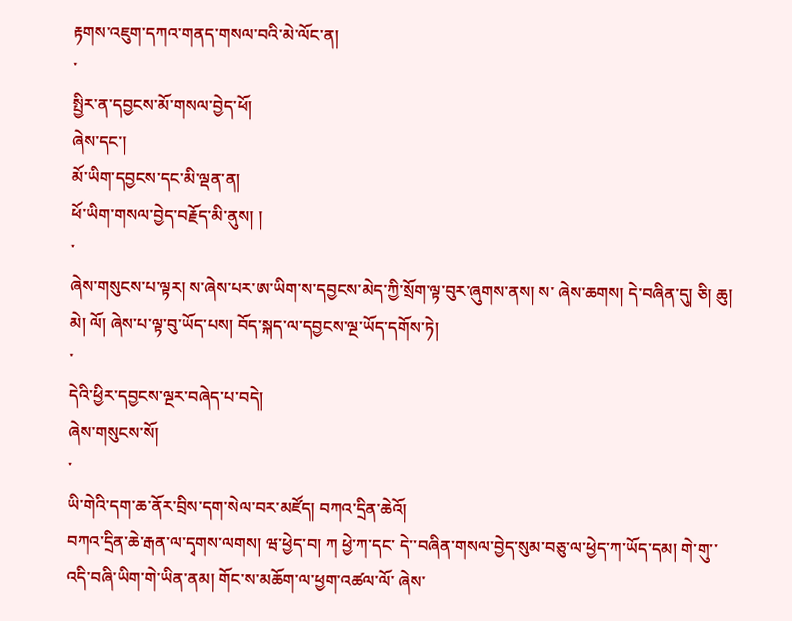རྟགས་འཇུག་དཀའ་གནད་གསལ་བའི་མེ་ལོང་ན།
་
སྤྱིར་ན་དབྱངས་མོ་གསལ་བྱེད་ཕོ།
ཞེས་དང་།
མོ་ཡིག་དབྱངས་དང་མི་ལྡན་ན།
ཕོ་ཡིག་གསལ་བྱེད་བརྗོད་མི་ནུས། །
་
ཞེས་གསུངས་པ་ལྟར། ས་ཞེས་པར་ཨ་ཡིག་ས་དབྱངས་མེད་ཀྱི་སྲོག་ལྟ་བུར་ཞུགས་ནས། ས་ ཞེས་ཆགས། དེ་བཞིན་དུ། ཅི། ཆུ། མེ། ལོ། ཞེས་པ་ལྟ་བུ་ཡོད་པས། བོད་སྐད་ལ་དབྱངས་ལྔ་ཡོད་དགོས་ཏེ།
་
དེའི་ཕྱིར་དབྱངས་ལྔར་བཞེད་པ་བདེ།
ཞེས་གསུངས་སོ།
་
ཡི་གེའི་དག་ཆ་ནོར་བྲིས་དག་སེལ་བར་མཛོད། བཀའ་དྲིན་ཆེའོ།
བཀའ་དྲིན་ཆེ་རྒན་ལ་དྭགས་ལགས། ཝ་ཕྱེད་བ། ཀ ཕྱེ་ཀ་དང་ དེ་་བཞིན་གསལ་བྱེད་སུམ་བཅུ་ལ་ཕྱེད་ཀ་ཡོད་དམ། གེ་གུ་་ འདི་བཞི་ཡིག་གེ་ཡིན་ནམ། གོང་ས་མཆོག་ལ་ཕྱག་འཚལ་ལོ་ ཞེས་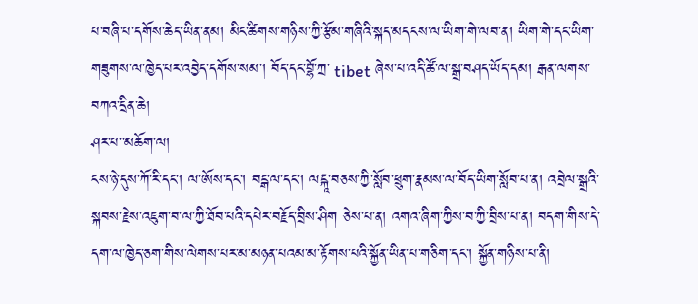པ་བཞི་པ་དགོས་ཆེད་ཡིན་ནམ། མིང་ཚིགས་གཉིས་ཀྱི་རྩོམ་གཞིའི་སྐད་མདངས་ལ་ཡིག་གེ་ལབ་ན། ཡིག་གེ་དང་ཡིག་གཟུགས་ལ་ཁྱེད་པར་འབྱེད་དགོས་སམ་། བོད་དང་བྷོ་ཀྲ་ tibet ཞེས་པ་འདི་ཚོ་ལ་སྒྲ་བཤད་ཡོད་དམ། རྒན་ལགས་བཀའ་དྲིན་ཆེ།
ཤར་པ་་མཆོག་ལ།
ངས་ཉེ་དུས་ཀོ་རི་དང་། ལ་ཨོས་དང་། བངྒ་ལ་དང་། ལངྐཱ་བཅས་ཀྱི་སློབ་ཕྲུག་རྣམས་ལ་བོད་ཡིག་སློབ་པ་ན། འབྲེལ་སྒྲའི་སྐབས་རྗེས་འཇུག་བ་ལ་ཀྱི་ཐོབ་པའི་དཔེར་བརྗོད་བྲིས་ཤིག ཅེས་པ་ན། འགའ་ཞིག་ཀྱིས་བ་ཀྱི་བྲིས་པ་ན། བདག་གིས་དེ་དག་ལ་ཁྱེད་ཅག་གིས་ལེགས་པར་མ་མཉན་པའམ་མ་རྟོགས་པའི་སྐྱོན་ཡིན་པ་གཅིག་དང་། སྐྱོན་གཉིས་པ་ནི།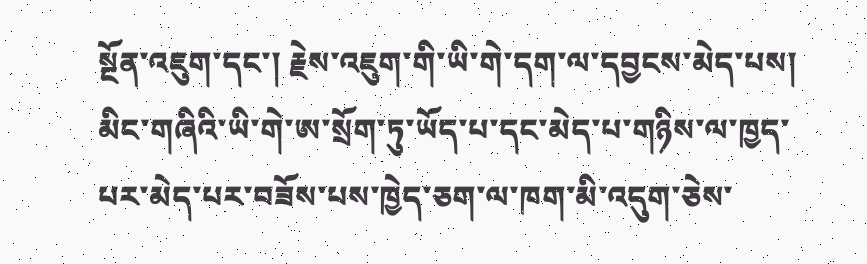སྔོན་འཇུག་དང་། རྗེས་འཇུག་གི་ཡི་གེ་དག་ལ་དབྱངས་མེད་པས། མིང་གཞིའི་ཡི་གེ་ཨ་སྲོག་ཏུ་ཡོད་པ་དང་མེད་པ་གཉིས་ལ་ཁྱད་པར་མེད་པར་བཟོས་པས་ཁྱེད་ཅག་ལ་ཁག་མི་འདུག་ཅེས་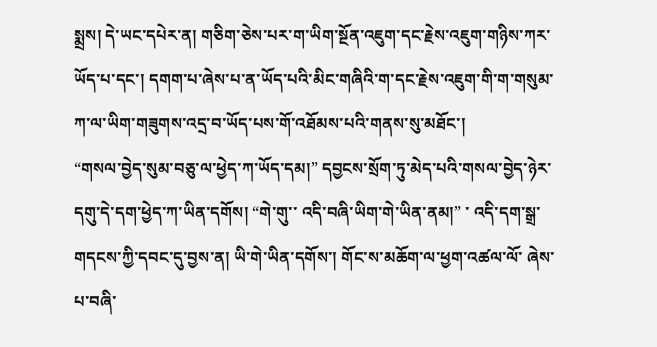སྨྲས། དེ་ཡང་དཔེར་ན། གཅིག་ཅེས་པར་ག་ཡིག་སྔོན་འཇུག་དང་རྗེས་འཇུག་གཉིས་ཀར་ཡོད་པ་དང་། དགག་པ་ཞེས་པ་ན་ཡོད་པའི་མིང་གཞིའི་ག་དང་རྗེས་འཇུག་གི་ག་གསུམ་ཀ་ལ་ཡིག་གཟུགས་འདྲ་བ་ཡོད་པས་གོ་འཐོམས་པའི་གནས་སུ་མཐོང་།
“གསལ་བྱེད་སུམ་བཅུ་ལ་ཕྱེད་ཀ་ཡོད་དམ།” དབྱངས་སྲོག་ཏུ་མེད་པའི་གསལ་བྱེད་ཉེར་དགུ་དེ་དག་ཕྱེད་ཀ་ཡིན་དགོས། “གེ་གུ་་ འདི་བཞི་ཡིག་གེ་ཡིན་ནམ།” ་ འདི་དག་སྒྲ་གདངས་ཀྱི་དབང་དུ་བྱས་ན། ཡི་གེ་ཡིན་དགོས་། གོང་ས་མཆོག་ལ་ཕྱག་འཚལ་ལོ་ ཞེས་པ་བཞི་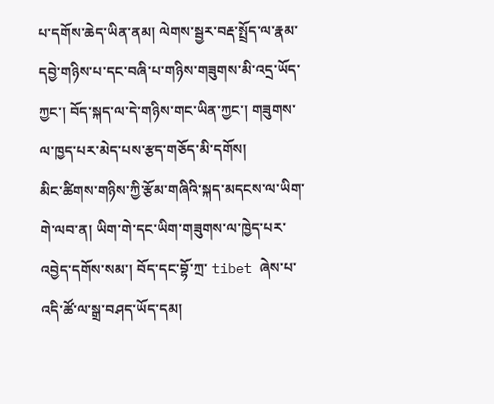པ་དགོས་ཆེད་ཡིན་ནམ། ལེགས་སྦྱར་བརྡ་སྤྲོད་ལ་རྣམ་དབྱེ་གཉིས་པ་དང་བཞི་པ་གཉིས་གཟུགས་མི་འདྲ་ཡོད་ཀྱང་། བོད་སྐད་ལ་དེ་གཉིས་གང་ཡིན་ཀྱང་། གཟུགས་ལ་ཁྱད་པར་མེད་པས་རྩད་གཅོད་མི་དགོས།
མིང་ཚིགས་གཉིས་ཀྱི་རྩོམ་གཞིའི་སྐད་མདངས་ལ་ཡིག་གེ་ལབ་ན། ཡིག་གེ་དང་ཡིག་གཟུགས་ལ་ཁྱེད་པར་འབྱེད་དགོས་སམ་། བོད་དང་བྷོ་ཀྲ་ tibet ཞེས་པ་འདི་ཚོ་ལ་སྒྲ་བཤད་ཡོད་དམ།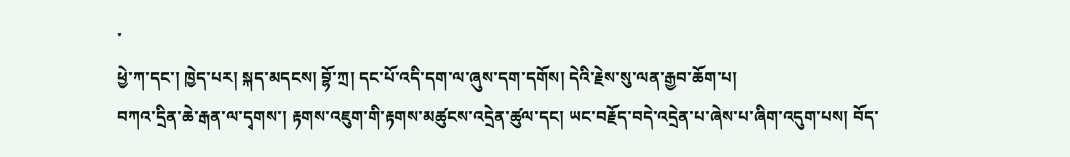་
ཕྱེ་ཀ་དང་། ཁྱེད་པར། སྐད་མདངས། བྷོ་ཀྲ། དང་པོ་འདི་དག་ལ་ཞུས་དག་དགོས། དེའི་རྗེས་སུ་ལན་རྒྱབ་ཆོག་པ།
བཀའ་དྲིན་ཆེ་རྒན་ལ་དྭགས་། རྟགས་འཇུག་གི་རྟགས་མཚུངས་འདྲེན་ཚུལ་དང། ཡང་བརྗོད་བདེ་འདྲེན་པ་ཞེས་པ་ཞིག་འདུག་པས། བོད་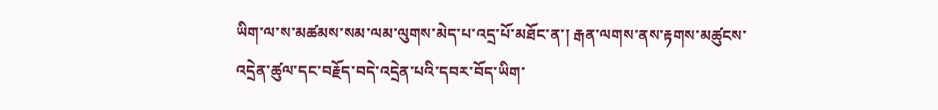ཡིག་ལ་ས་མཚམས་སམ་ལམ་ལུགས་མེད་པ་འདྲ་པོ་མཐོང་ན་། རྒན་ལགས་ནས་རྟགས་མཚུངས་འདྲེན་ཚུལ་དང་བརྗོད་བདེ་འདྲེན་པའི་དབར་བོད་ཡིག་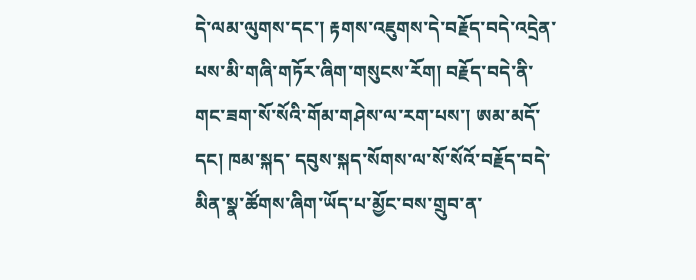དེ་ལམ་ལུགས་དང་། རྟགས་འཇུགས་དེ་བརྗོད་བདེ་འདྲེན་པས་མི་གཞི་གཏོར་ཞིག་གསུངས་རོག། བརྗོད་བདེ་ནི་གང་ཟག་སོ་སོའི་གོམ་གཤེས་ལ་རག་པས་། ཨམ་མདོ་དང། ཁམ་སྐད་ དབུས་སྐད་སོགས་ལ་སོ་སོའོ་བརྗོད་བདེ་མིན་སྣ་ཚོགས་ཞིག་ཡོད་པ་མྱོང་བས་གྲུབ་ན་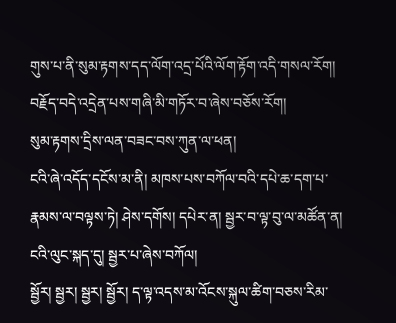གུས་པ་ནི་སུམ་རྟགས་དད་ལོག་འདྲ་པོའི་ལོག་རྟོག་འདི་གསལ་རོག།
བརྗོད་བདེ་འདྲེན་པས་གཞི་མི་གཏོར་བ་ཞེས་བཅོས་རོག།
སུམ་རྟགས་དྲིས་ལན་བཟང་བས་ཀུན་ལ་ཕན།
ངའི་ཞེ་འདོད་དངོས་མ་ནི། མཁས་པས་བཀོལ་བའི་དཔེ་ཆ་དག་པ་རྣམས་ལ་བལྟས་ཏེ། ཤེས་དགོས། དཔེར་ན། སྦྱར་བ་ལྟ་བུ་ལ་མཚོན་ན། ངའི་ལུང་སྐད་དུ། སྦྱར་པ་ཞེས་བཀོལ།
སྦྱོར། སྦྱར། སྦྱར། སྦྱོར། ད་ལྟ་འདས་མ་འོངས་སྐུལ་ཚིག་བཅས་རིམ་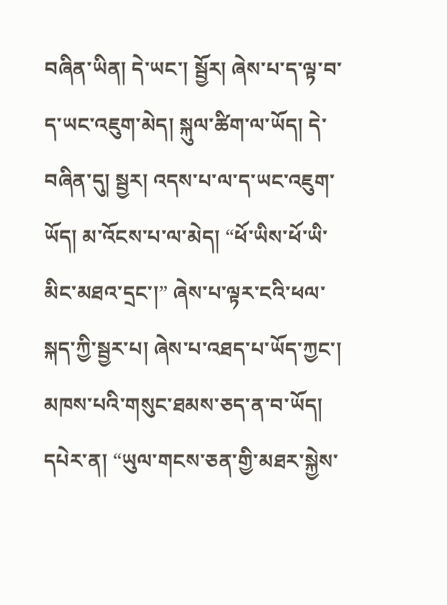བཞིན་ཡིན། དེ་ཡང་། སྦྱོར། ཞེས་པ་ད་ལྟ་བ་ད་ཡང་འཇུག་མེད། སྐུལ་ཚིག་ལ་ཡོད། དེ་བཞིན་དུ། སྦྱར། འདས་པ་ལ་ད་ཡང་འཇུག་ཡོད། མ་འོངས་པ་ལ་མེད། “ཕོ་ཡིས་ཕོ་ཡི་མིང་མཐའ་དྲང་།” ཞེས་པ་ལྟར་ངའི་ཕལ་སྐད་ཀྱི་སྦྱར་པ། ཞེས་པ་འཐད་པ་ཡོད་ཀྱང་། མཁས་པའི་གསུང་ཐམས་ཅད་ན་བ་ཡོད། དཔེར་ན། “ཡུལ་གངས་ཅན་གྱི་མཐར་སྐྱེས་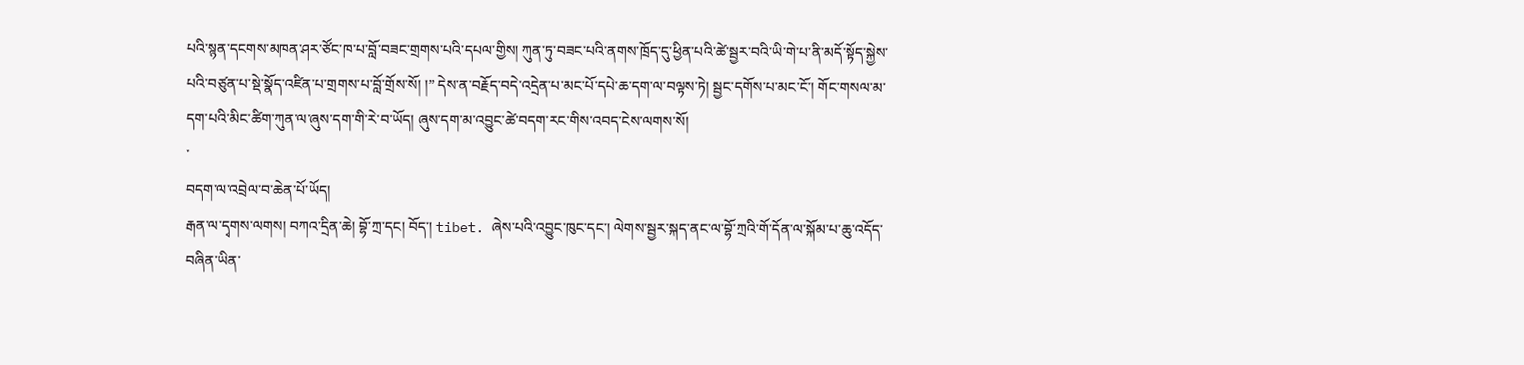པའི་སྙན་དངགས་མཁན་ཤར་ཙོང་ཁ་པ་བློ་བཟང་གྲགས་པའི་དཔལ་གྱིས། ཀུན་ཏུ་བཟང་པའི་ནགས་ཁྲོད་དུ་ཕྱིན་པའི་ཚེ་སྦྱར་བའི་ཡི་གེ་པ་ནི་མདོ་སྟོད་སྐྱེས་པའི་བཙུན་པ་སྡེ་སྣོད་འཛིན་པ་གྲགས་པ་བློ་གྲོས་སོ། །” དེས་ན་བརྗོད་བདེ་འདྲེན་པ་མང་པོ་དཔེ་ཆ་དག་ལ་བལྟས་ཏེ། སྦྱང་དགོས་པ་མང་ངོ་། གོང་གསལ་མ་དག་པའི་མིང་ཚིག་ཀུན་ལ་ཞུས་དག་གི་རེ་བ་ཡོད། ཞུས་དག་མ་འབྱུང་ཚེ་བདག་རང་གིས་འབད་ངེས་ལགས་སོ།
་
བདག་ལ་འབྲེལ་བ་ཆེན་པོ་ཡོད།
རྒན་ལ་དྭགས་ལགས། བཀའ་དྲིན་ཆེ། བྷོ་ཀྲ་དང། བོད་། tibet. ཞེས་པའི་འབྱུང་ཁུང་དང་། ལེགས་སྦྱར་སྐད་ནང་ལ་བྷོ་ཀྲའི་གོ་དོན་ལ་སྐོམ་པ་ཆུ་འདོད་བཞིན་ཡིན་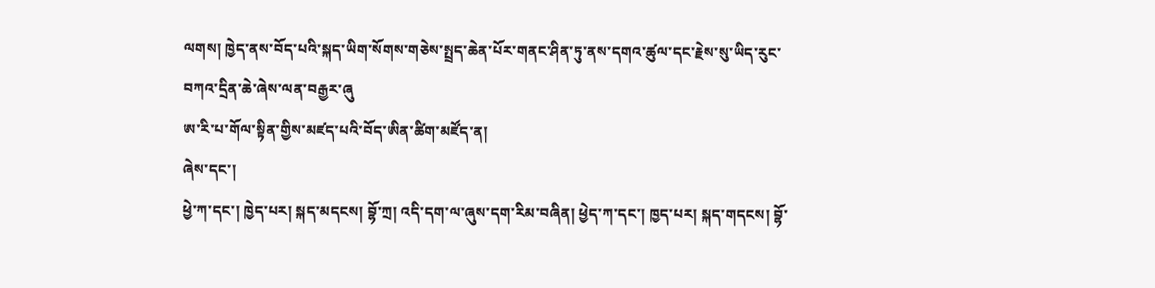ལགས། ཁྱེད་ནས་བོད་པའི་སྐད་ཡིག་སོགས་གཅེས་སྤྲད་ཆེན་པོར་གནང་ཤིན་ཏུ་ནས་དགའ་ཚུལ་དང་རྗེས་སུ་ཡིད་རུང་བཀའ་དྲིན་ཆེ་ཞེས་ལན་བརྒྱར་ཞུ
ཨ་རི་པ་གོལ་སྟིན་གྱིས་མཛད་པའི་བོད་ཨིན་ཚིག་མཛོད་ན།
ཞེས་དང་།
ཕྱེ་ཀ་དང་། ཁྱེད་པར། སྐད་མདངས། བྷོ་ཀྲ། འདི་དག་ལ་ཞུས་དག་རིམ་བཞིན། ཕྱེད་ཀ་དང་། ཁྱད་པར། སྐད་གདངས། བྷོ་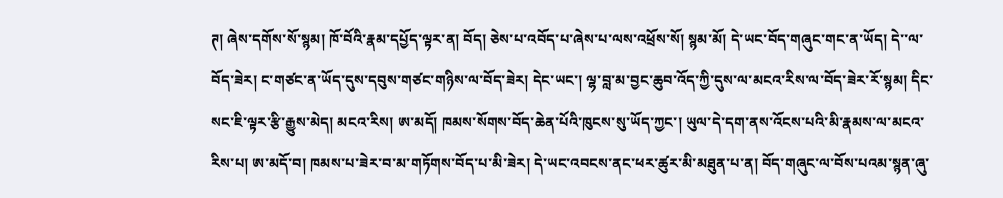ཊ། ཞེས་དགོས་སོ་སྙམ། ཁོ་བོའི་རྣམ་དཔྱོད་ལྟར་ན། བོད། ཅེས་པ་འབོད་པ་ཞེས་པ་ལས་འཕྲོས་སོ། སྙམ་མོ། དེ་ཡང་བོད་གཞུང་གང་ན་ཡོད། དེ་་ལ་བོད་ཟེར། ང་གཙང་ན་ཡོད་དུས་དབུས་གཙང་གཉིས་ལ་བོད་ཟེར། དེང་ཡང་། ལྷ་བླ་མ་བྱང་ཆུབ་འོད་ཀྱི་དུས་ལ་མངའ་རིས་ལ་བོད་ཟེར་རོ་སྙམ། དིང་སང་ཇི་ལྟར་རྩི་རྒྱུས་མེད། མངའ་རིས། ཨ་མདོ། ཁམས་སོགས་བོད་ཆེན་པོའི་ཁུངས་སུ་ཡོད་ཀྱང་། ཡུལ་དེ་དག་ནས་འོངས་པའི་མི་རྣམས་ལ་མངའ་རིས་པ། ཨ་མདོ་བ། ཁམས་པ་ཟེར་བ་མ་གཏོགས་བོད་པ་མི་ཟེར། དེ་ཡང་འབངས་ནང་ཕར་ཚུར་མི་མཐུན་པ་ན། བོད་གཞུང་ལ་བོས་པའམ་སྙན་ཞུ་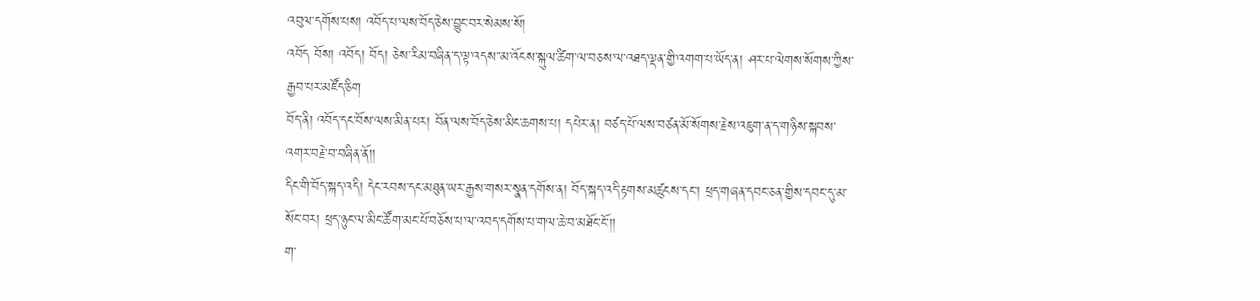འབུལ་དགོས་པས། འབོད་པ་ལས་བོད་ཅེས་བྱུང་བར་སེམས་སོ།
འབོད བོས། འབོད། བོད། ཅེས་རིམ་བཞིན་ད་ལྟ་འདས་་མ་འོངས་སྐུལ་ཚིག་ལ་བཅས་ལ་འཐད་ལྡན་གྱི་འགག་པ་ཡོད་ན། ཤར་པ་ལེགས་སོགས་ཀྱིས་རྒྱབ་པར་མཛོད་ཅིག
བོད་ནི། འབོད་དང་བོས་ལས་མིན་པར། བོན་ལས་བོད་ཅེས་མིང་ཆགས་པ། དཔེར་ན། བཙད་པོ་ལས་བཙན་མོ་སོགས་རྗེས་འཇུག་ན་ད་གཉིས་སྐབས་འགར་བརྗེ་བ་བཞིན་ནོ།།
དིང་གི་བོད་སྐད་འདི། དེང་རབས་དང་མཐུན་ཡར་རྒྱས་གསར་སྣན་དགོས་ན། བོད་སྐད་འདི་རྟགས་མཚུངས་དང་། ཕྲད་གཞན་དབང་ཅན་གྱིས་དབང་དུ་མ་སོང་བར། ཕྲད་ཉུང་ལ་མིང་ཚོག་མང་པོ་བཅོས་པ་ལ་འབད་དགོས་པ་གལ་ཆེ་བ་མཐོང་ངོ་།།
ག་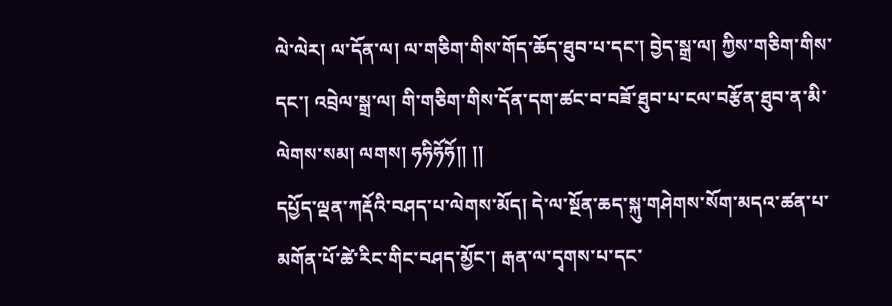ལེ་ལེར། ལ་དོན་ལ། ལ་གཅིག་གིས་གོད་ཆོད་ཐུབ་པ་དང་། བྱེད་སྒྲ་ལ། ཀྱིས་གཅིག་གིས་དང་། འབྲེལ་སྒྲ་ལ། གི་གཅིག་གིས་དོན་དག་ཚང་བ་བཟོ་ཐུབ་པ་ངལ་བརྩོན་ཐུབ་ན་མི་ལེགས་སམ། ལགས། ཧཧིཧོཧོ།། །།
དཔྱོད་ལྡན་ཀརྡོའི་བཤད་པ་ལེགས་མོད། དེ་ལ་སྔོན་ཆད་སྐུ་གཤེགས་སོག་མདའ་ཚན་པ་མགོན་པོ་ཚེ་རིང་གིང་བཤད་མྱོང་། རྒན་ལ་དྭགས་པ་དང་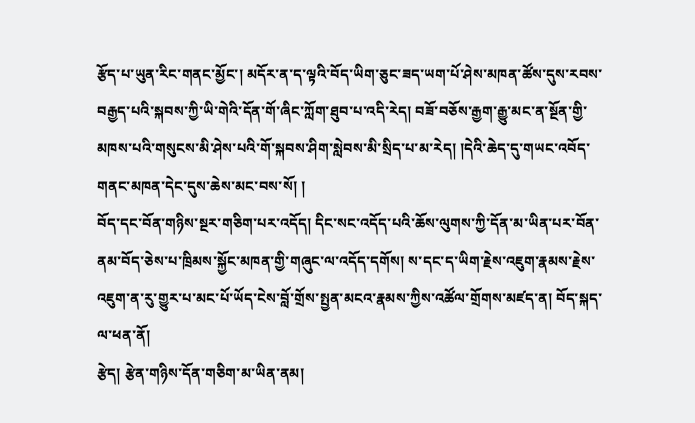རྩོད་པ་ཡུན་རིང་གནང་མྱོང་། མདོར་ན་ད་ལྟའི་བོད་ཡིག་ཅུང་ཟད་ཡག་པོ་ཤེས་མཁན་ཚོས་དུས་རབས་བརྒྱད་པའི་སྐབས་ཀྱི་ཡི་གེའི་དོན་གོ་ཞིང་ཀློག་ཐུབ་པ་འདི་རེད། བཟོ་བཅོས་རྒྱག་རྒྱུ་མང་ན་སྔོན་གྱི་མཁས་པའི་གསུངས་མི་ཤེས་པའི་གོ་སྐབས་ཤིག་སླེབས་མི་སྲིད་པ་མ་རེད། །དེའི་ཆེད་དུ་གཡང་འབོད་གནང་མཁན་དེང་དུས་ཆེས་མང་བས་སོ། །
བོད་དང་བོན་གཉིས་སྔར་གཅིག་པར་འདོད། དིང་སང་འདོད་པའི་ཆོས་ལུགས་ཀྱི་དོན་མ་ཡིན་པར་བོན་ནམ་བོད་ཅེས་པ་ཁྲིམས་སྐྱོང་མཁན་གྱི་གཞུང་ལ་འདོད་དགོས། ས་དང་ད་ཡིག་རྗེས་འཇུག་རྣམས་རྗེས་འཇུག་ན་རུ་གྱུར་པ་མང་པོ་ཡོད་ངེས་བློ་གྲོས་སྤྱན་མངའ་རྣམས་ཀྱིས་འཚོལ་གྲོགས་མཛད་ན། བོད་སྐད་ལ་ཕན་ནོ།
རྩེད། རྩེན་གཉིས་དོན་གཅིག་མ་ཡིན་ནམ།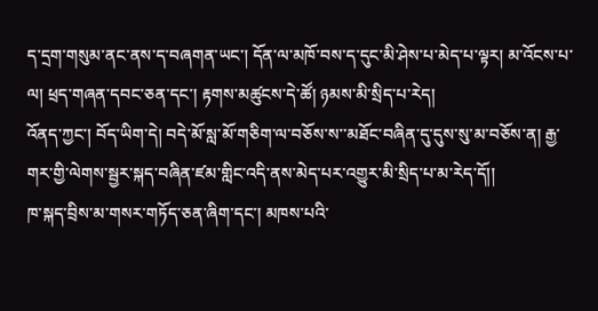ད་དྲག་གསུམ་ནང་ནས་ད་བཞགན་ཡང་། དོན་ལ་མཁོ་བས་ད་དུང་མི་ཤེས་པ་མེད་པ་ལྟར། མ་འོངས་པ་ལ། ཕྲད་གཞན་དབང་ཅན་དང་། རྟགས་མཚུངས་དེ་ཚོ། ཉམས་མི་སྲིད་པ་རེད།
འོནད་ཀྱང་། བོད་ཡིག་དེ། བདེ་མོ་སླ་མོ་གཅིག་ལ་བཅོས་ས་་མཐོང་བཞིན་དུ་དུས་སུ་མ་བཅོས་ན། རྒྱ་གར་གྱི་ལེགས་སྦྱར་སྐད་བཞིན་ཛམ་གླིང་འདི་ནས་མེད་པར་འགྱུར་མི་སྲིད་པ་མ་རེད་དོ།།
ཁ་སྐད་བྲིས་མ་གསར་གཏོད་ཅན་ཞིག་དང་། མཁས་པའི་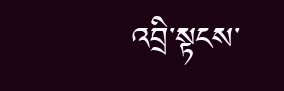འབྲི་སྟངས་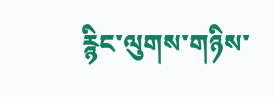རྙིང་ལུགས་གཉིས་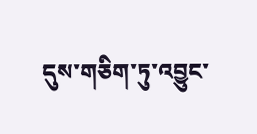དུས་གཅིག་ཏུ་འབྱུང་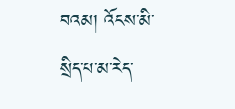བའམ། འོངས་མི་སྲིད་པ་མ་རེད་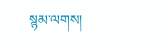སྙམ་ལགས།